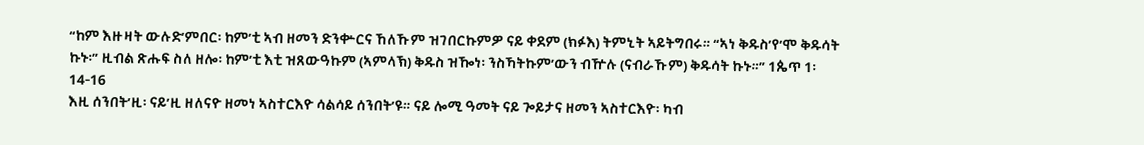“ከም እዙዛት ውሉድ’ምበር፡ ከም’ቲ ኣብ ዘመን ድንቍርና ኸለኹም ዝገበርኩምዎ ናይ ቀደም (ክፉእ) ትምኒት ኣይትግበሩ። “ኣነ ቅዱስ’የ’ሞ ቅዱሳት ኩኑ፡” ዚብል ጽሑፍ ስለ ዘሎ፡ ከም’ቲ እቲ ዝጸውዓኩም (ኣምላኽ) ቅዱስ ዝዀነ፡ ንስኻትኩም’ውን ብዅሉ (ናብራኹም) ቅዱሳት ኩኑ።” 1ጴጥ 1፡14-16
እዚ ሰንበት’ዚ፡ ናይ’ዚ ዘለናዮ ዘመነ ኣስተርእዮ ሳልሳይ ሰንበት’ዩ። ናይ ሎሚ ዓመት ናይ ጐይታና ዘመን ኣስተርእዮ፡ ካብ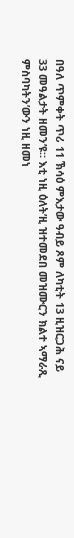በዓለ ጥምቀት ጥሪ 11 ኽሳዕ ምእታው ዓብይ ጾም ለካቲት 13 ዚዝርጋሕ ናይ 33 መዓልታት ዘመን’ዩ። እቲ ነዚ ዕለት’ዚ ዝተመደበ መዝሙርን ክልተ ኣማራጺ ምስባካትን’ውን ነዚ ዘመነ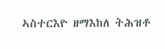ኣስተርእዮ ዘማእከለ ትሕዝቶ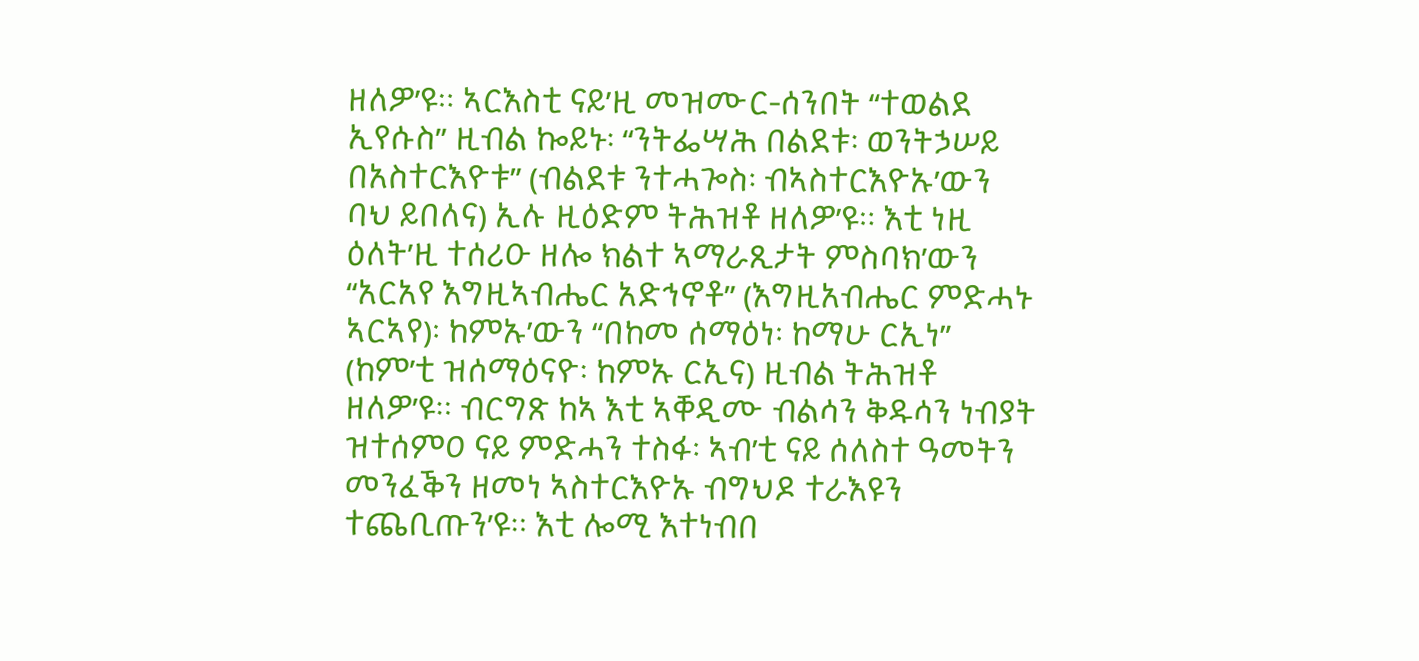ዘለዎ’ዩ። ኣርእስቲ ናይ’ዚ መዝሙር-ሰንበት “ተወልደ ኢየሱስ” ዚብል ኰይኑ፡ “ንትፌሣሕ በልደቱ፡ ወንትኃሠይ በአስተርእዮቱ” (ብልደቱ ንተሓጐስ፡ ብኣስተርእዮኡ’ውን ባህ ይበለና) ኢሉ ዚዕድም ትሕዝቶ ዘለዎ’ዩ። እቲ ነዚ ዕለት’ዚ ተሰሪዑ ዘሎ ክልተ ኣማራጺታት ምስባክ’ውን “አርአየ እግዚኣብሔር አድኅኖቶ” (እግዚአብሔር ምድሓኑ ኣርኣየ)፡ ከምኡ’ውን “በከመ ሰማዕነ፡ ከማሁ ርኢነ” (ከም’ቲ ዝሰማዕናዮ፡ ከምኡ ርኢና) ዚብል ትሕዝቶ ዘለዎ’ዩ። ብርግጽ ከኣ እቲ ኣቐዲሙ ብልሳን ቅዱሳን ነብያት ዝተሰምዐ ናይ ምድሓን ተስፋ፡ ኣብ’ቲ ናይ ሰለስተ ዓመትን መንፈቕን ዘመነ ኣስተርእዮኡ ብግህዶ ተራእዩን ተጨቢጡን’ዩ። እቲ ሎሚ እተነብበ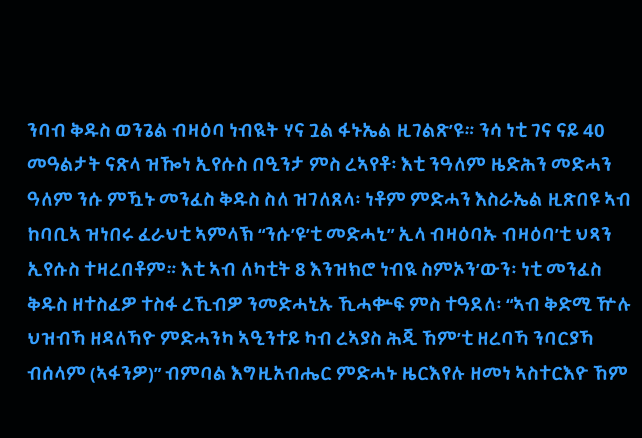ንባብ ቅዱስ ወንጌል ብዛዕባ ነብዪት ሃና ጓል ፋኑኤል ዚገልጽ’ዩ። ንሳ ነቲ ገና ናይ 40 መዓልታት ናጽላ ዝዀነ ኢየሱስ በዒንታ ምስ ረኣየቶ፡ እቲ ንዓለም ዜድሕን መድሓን ዓለም ንሱ ምዃኑ መንፈስ ቅዱስ ስለ ዝገለጸላ፡ ነቶም ምድሓን እስራኤል ዚጽበዩ ኣብ ከባቢኣ ዝነበሩ ፈራህቲ ኣምላኽ “ንሱ’ዩ’ቲ መድሓኒ” ኢላ ብዛዕባኡ ብዛዕባ’ቲ ህጻን ኢየሱስ ተዛረበቶም። እቲ ኣብ ለካቲት 8 እንዝክሮ ነብዪ ስምኦን’ውን፡ ነቲ መንፈስ ቅዱስ ዘተስፈዎ ተስፋ ረኺብዎ ንመድሓኒኡ ኺሓቍፍ ምስ ተዓደለ፡ “ኣብ ቅድሚ ዅሉ ህዝብኻ ዘዳለኻዮ ምድሓንካ ኣዒንተይ ካብ ረኣያስ ሕጂ ኸም’ቲ ዘረባኻ ንባርያኻ ብሰላም (ኣፋንዎ)” ብምባል እግዚአብሔር ምድሓኑ ዜርእየሉ ዘመነ ኣስተርእዮ ኸም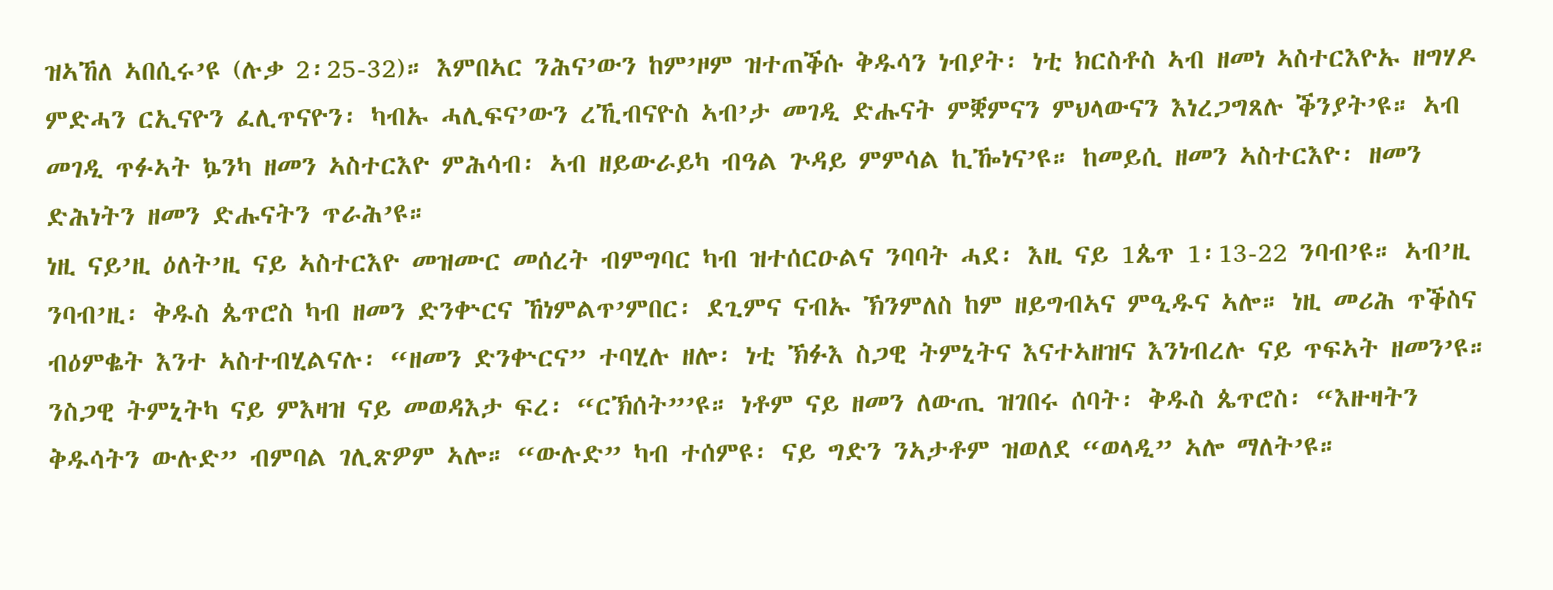ዝኣኸለ ኣበሲሩ’ዩ (ሉቃ 2፡25-32)። እምበኣር ንሕና’ውን ከም’ዞም ዝተጠቕሱ ቅዱሳን ነብያት፡ ነቲ ክርስቶስ ኣብ ዘመነ ኣስተርእዮኡ ዘግሃዶ ምድሓን ርኢናዮን ፈሊጥናዮን፡ ካብኡ ሓሊፍና’ውን ረኺብናዮስ ኣብ’ታ መገዲ ድሑናት ምቛምናን ምህላውናን እነረጋግጸሉ ቕንያት’ዩ። ኣብ መገዲ ጥፉኣት ኴንካ ዘመን ኣስተርእዮ ምሕሳብ፡ ኣብ ዘይውራይካ ብዓል ጕዳይ ምምሳል ኪዀነና’ዩ። ከመይሲ ዘመን ኣስተርእዮ፡ ዘመን ድሕነትን ዘመን ድሑናትን ጥራሕ’ዩ።
ነዚ ናይ’ዚ ዕለት’ዚ ናይ ኣስተርእዮ መዝሙር መሰረት ብምግባር ካብ ዝተሰርዑልና ንባባት ሓደ፡ እዚ ናይ 1ጴጥ 1፡13-22 ንባብ’ዩ። ኣብ’ዚ ንባብ’ዚ፡ ቅዱስ ጴጥሮስ ካብ ዘመን ድንቍርና ኸነምልጥ’ምበር፡ ደጊምና ናብኡ ኽንምለስ ከም ዘይግብኣና ምዒዱና ኣሎ። ነዚ መሪሕ ጥቕስና ብዕምቈት እንተ ኣስተብሂልናሉ፡ “ዘመን ድንቍርና” ተባሂሉ ዘሎ፡ ነቲ ኽፉእ ስጋዊ ትምኒትና እናተኣዘዝና እንነብረሉ ናይ ጥፍኣት ዘመን’ዩ። ንስጋዊ ትምኒትካ ናይ ምእዛዝ ናይ መወዳእታ ፍረ፡ “ርኽሰት”’ዩ። ነቶም ናይ ዘመን ለውጢ ዝገበሩ ሰባት፡ ቅዱስ ጴጥሮስ፡ “እዙዛትን ቅዱሳትን ውሉድ” ብምባል ገሊጽዎም ኣሎ። “ውሉድ” ካብ ተሰምዩ፡ ናይ ግድን ንኣታቶም ዝወለደ “ወላዲ” ኣሎ ማለት’ዩ።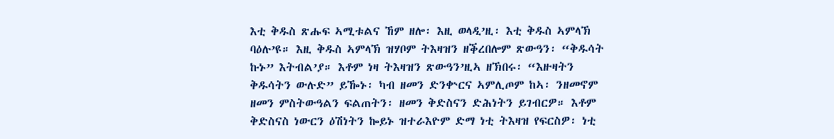እቲ ቅዱስ ጽሑፍ ኣሚቱልና ኸም ዘሎ፡ እዚ ወላዲ’ዚ፡ እቲ ቅዱስ ኣምላኽ ባዕሉ’ዩ። እዚ ቅዱስ ኣምላኽ ዝሃቦም ትእዛዝን ዘቕረበሎም ጽውዓን፡ “ቅዱሳት ኩኑ” እትብል’ያ። እቶም ነዛ ትእዛዝን ጽውዓን’ዚኣ ዘኽበሩ፡ “እዙዛትን ቅዱሳትን ውሉድ” ይዀኑ፡ ካብ ዘመን ድንቍርና ኣምሊጦም ከኣ፡ ንዘመኖም ዘመን ምስትውዓልን ፍልጠትን፡ ዘመን ቅድስናን ድሕነትን ይገብርዎ። እቶም ቅድስናስ ነውርን ዕሽነትን ኰይኑ ዝተራእዮም ድማ ነቲ ትእዛዝ የፍርስዎ፡ ነቲ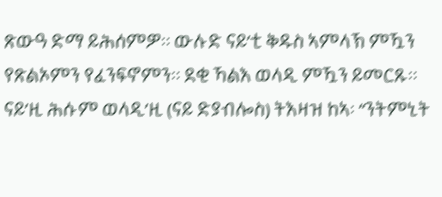ጽውዓ ድማ ይሕሰምዎ። ውሉድ ናይ’ቲ ቅዱስ ኣምላኽ ምዃን የጽልኦምን የፈንፍኖምን። ደቂ ኻልእ ወላዲ ምዃን ይመርጹ። ናይ’ዚ ሕሱም ወላዲ’ዚ (ናይ ድያብሎስ) ትእዛዝ ከኣ፡ “ንትምኒት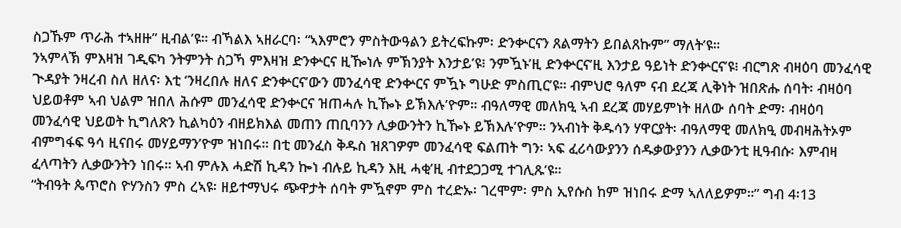ስጋኹም ጥራሕ ተኣዘዙ” ዚብል’ዩ። ብኻልእ ኣዘራርባ፡ “ኣእምሮን ምስትውዓልን ይትረፍኩም፡ ድንቍርናን ጸልማትን ይበልጸኩም” ማለት’ዩ።
ንኣምላኽ ምእዛዝ ገዲፍካ ንትምንት ስጋኻ ምእዛዝ ድንቍርና ዚዀነሉ ምኽንያት እንታይ’ዩ፧ ንምዃኑ’ዚ ድንቍርና’ዚ እንታይ ዓይነት ድንቍርና’ዩ፧ ብርግጽ ብዛዕባ መንፈሳዊ ጒዳያት ንዛረብ ስለ ዘለና፡ እቲ ‘ንዛረበሉ ዘለና ድንቍርና’ውን መንፈሳዊ ድንቍርና ምዃኑ ግሁድ ምስጢር’ዩ። ብምህሮ ዓለም ናብ ደረጃ ሊቅነት ዝበጽሑ ሰባት፡ ብዛዕባ ህይወቶም ኣብ ህልም ዝበለ ሕሱም መንፈሳዊ ድንቍርና ዝጠሓሉ ኪዀኑ ይኽእሉ’ዮም። ብዓለማዊ መለክዒ ኣብ ደረጃ መሃይምነት ዘለው ሰባት ድማ፡ ብዛዕባ መንፈሳዊ ህይወት ኪግለጽን ኪልካዕን ብዘይክእል መጠን ጠቢባንን ሊቃውንትን ኪዀኑ ይኽእሉ’ዮም። ንኣብነት ቅዱሳን ሃዋርያት፡ ብዓለማዊ መለክዒ መብዛሕትኦም ብምግፋፍ ዓሳ ዚናበሩ መሃይማን’ዮም ዝነበሩ። በቲ መንፈስ ቅዱስ ዝጸገዎም መንፈሳዊ ፍልጠት ግን፡ ኣፍ ፈሪሳውያንን ሰዱቃውያንን ሊቃውንቲ ዚዓብሱ፡ እምብዛ ፈላጣትን ሊቃውንትን ነበሩ። ኣብ ምሉእ ሓድሽ ኪዳን ኰነ ብሉይ ኪዳን እዚ ሓቂ’ዚ ብተደጋጋሚ ተገሊጹ’ዩ።
“ትብዓት ጴጥሮስ ዮሃንስን ምስ ረኣዩ፡ ዘይተማህሩ ጭዋታት ሰባት ምዃኖም ምስ ተረድኡ፡ ገረሞም፡ ምስ ኢየሱስ ከም ዝነበሩ ድማ ኣለለይዎም።” ግብ 4፡13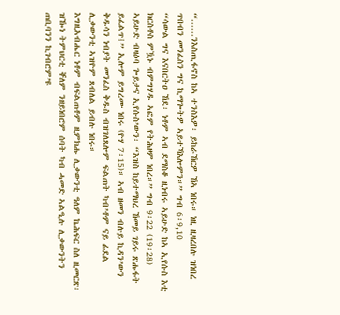“......ንእስጢፋኖስ ከኣ ተንስእዎ፡ ይከራኸርዎ ኸኣ ነበሩ። ነዚ ዚዛረበሉ ዝነበረ ጥበብን መንፈስን ግና ኪማጐትዎ ኣይተኻእሎምን።” ግብ 6፡9,10
“ሳውል ግና እናበርትዐ ኸደ፡ ነቶም ኣብ ደማስቆ ዚነብሩ ኣይሁድ ከኣ ኢየሱስ እቲ ክርስቶስ ምዃኑ ብምግሃዱ ኣፎም የትሕዞም ነበረ።” ግብ 9፡22 (19፡28)
ኣይሁድ ብዛዕባ ጐይታና ኢየሱስ’ውን፡ “እዝስ ከይተማህረ ኸመይ ገይሩ ጽሑፋት ይፈልጥ፧” ኢሎም ይግረሙ ነበሩ (ዮሃ 7፡15)። ኣብ ዘመን ብሉይ ኪዳን’ውን ቅዱሳን ነብያት መንፈስ ቅዱስ ብዝገለጸሎም ፍልጠት ካብ’ቶም ናይ ፊደል ሊቃውንቲ ኣዝዮም ጸብለል ይብሉ ነበሩ።
እግዚአብሔር ነቶም ብፍልጠቶም ዚምክሑ ሊቃውንቲ ዓለም ኬሕፍር ስለ ዚመርጽ፡ ዝዀነ ትምህርቲ ቐለም ንዘይነበሮም ሰባት ካብ ሓመድ ኣልዒሉ ሊቃውንትን ጠቢባንን ኪገብሮም’ዩ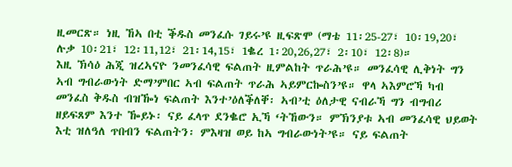ዚመርጽ። ነዚ ኸኣ በቲ ቕዱስ መንፈሱ ገይሩ’ዩ ዚፍጽሞ (ማቴ 11፡25-27፣ 10፡19,20፣ ሉቃ 10፡21፣ 12፡11,12፣ 21፡14,15፣ 1ቈረ 1፡20,26,27፣ 2፡10፣ 12፡8)።
እዚ ኽሳዕ ሕጂ ዝረኣናዮ ንመንፈሳዊ ፍልጠት ዚምልከት ጥራሕ’ዩ። መንፈሳዊ ሊቅነት ግን ኣብ ግብራውነት ድማ’ምበር ኣብ ፍልጠት ጥራሕ ኣይምርኰስን’ዩ። ዋላ ኣእምሮኻ ካብ መንፈስ ቅዱስ ብዝዀነ ፍልጠት እንተ’ዕለቕለቐ፡ ኣብ’ቲ ዕለታዊ ናብራኻ ግን ብግብሪ ዘይፍጸም እንተ ዀይኑ፡ ናይ ፈላጥ ደንቈሮ ኢኻ ‘ትኸውን። ምኽንያቱ ኣብ መንፈሳዊ ህይወት እቲ ዝለዓለ ጥበብን ፍልጠትን፡ ምእዛዝ ወይ ከኣ ግብራውነት’ዩ። ናይ ፍልጠት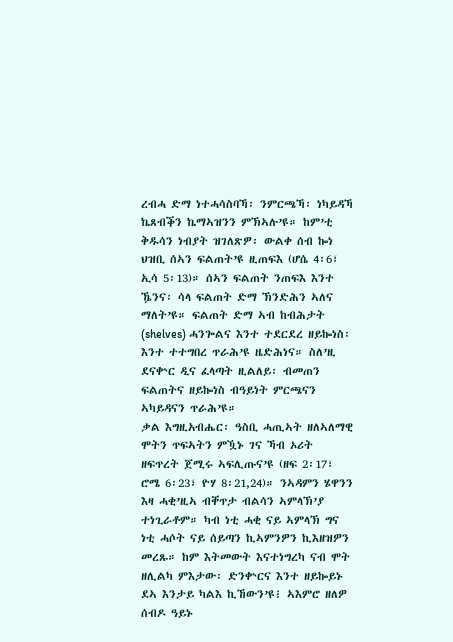ረብሓ ድማ ነተሓሳስባኻ፡ ንምርጫኻ፡ ነካይዳኻ ኬጸብቕን ኬማኣዝንን ምኽኣሉ’ዩ። ከም’ቲ ቅዱሳን ነብያት ዝገለጽዎ፡ ውልቀ ሰብ ኰነ ህዝቢ ሰኣን ፍልጠት’ዩ ዚጠፍእ (ሆሴ 4፡6፣ ኢሳ 5፡13)። ሰኣን ፍልጠት ንጠፍእ እንተ ዄንና፡ ሳላ ፍልጠት ድማ ኽንድሕን ኣለና ማለት’ዩ። ፍልጠት ድማ ኣብ ከብሕታት (shelves) ሓንጐልና እንተ ተደርደረ ዘይኰነስ፡ እንተ ተተግበረ ጥራሕ’ዩ ዜድሕነና። ስለ’ዚ ደናቍር ዲና ፈላጣት ዚልለይ፡ ብመጠን ፍልጠትና ዘይኰነስ ብዓይነት ምርጫናን ኣካይዳናን ጥራሕ’ዩ።
ቃል እግዚአብሔር፡ ዓስቢ ሓጢኣት ዘለኣለማዊ ሞትን ጥፍኣትን ምዃኑ ገና ኻብ ኦሪት ዘፍጥረት ጀሚሩ ኣፍሊጡና’ዩ (ዘፍ 2፡17፣ ሮሜ 6፡23፣ ዮሃ 8፡21,24)። ንኣዳምን ሄዋንን እዛ ሓቂ’ዚኣ ብቐጥታ ብልሳን ኣምላኽ’ያ ተነጊራቶም። ካብ ነቲ ሓቂ ናይ ኣምላኽ ግና ነቲ ሓሶት ናይ ሰይጣን ኪኣምንዎን ኪእዘዝዎን መረጹ። ከም እትመውት እናተነግረካ ናብ ሞት ዘሊልካ ምእታው፡ ድንቍርና እንተ ዘይኰይኑ ደኣ እንታይ ካልእ ኪኸውን’ዩ፧ ኣእምሮ ዘለዎ ሰብዶ ዓይኑ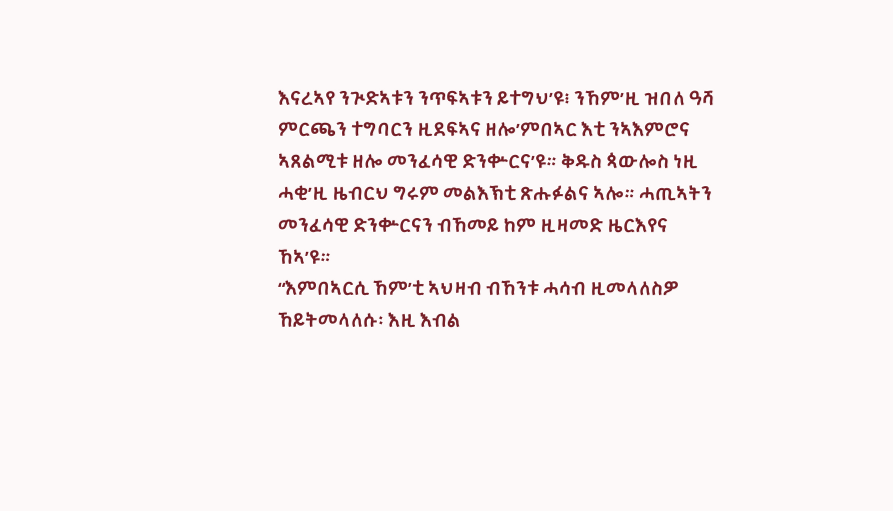እናረኣየ ንጒድኣቱን ንጥፍኣቱን ይተግህ’ዩ፧ ንኸም’ዚ ዝበለ ዓሻ ምርጫን ተግባርን ዚደፍኣና ዘሎ’ምበኣር እቲ ንኣእምሮና ኣጸልሚቱ ዘሎ መንፈሳዊ ድንቍርና’ዩ። ቅዱስ ጳውሎስ ነዚ ሓቂ’ዚ ዜብርህ ግሩም መልእኽቲ ጽሑፉልና ኣሎ። ሓጢኣትን መንፈሳዊ ድንቍርናን ብኸመይ ከም ዚዛመድ ዜርእየና ኸኣ’ዩ።
“እምበኣርሲ ኸም’ቲ ኣህዛብ ብኸንቱ ሓሳብ ዚመላለስዎ ኸይትመላለሱ፡ እዚ እብል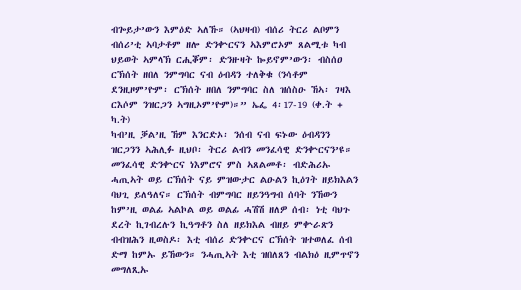ብጐይታ’ውን እምዕድ ኣለኹ። (ኣህዛብ) ብሰሪ ትርሪ ልቦምን ብሰሪ’ቲ ኣባታቶም ዘሎ ድንቍርናን ኣእምሮኦም ጸልሚቱ ካብ ህይወት ኣምላኽ ርሒቖም፡ ድንዙዛት ኰይኖም’ውን፡ ብስሰዐ ርኽሰት ዘበለ ንምግባር ናብ ዕብዳን ተለቅቁ (ንሳቶም ደንዚዞም’ዮም፡ ርኽሰት ዘበለ ንምግባር ስለ ዝሰስዑ ኸኣ፡ ገዛእ ርእሶም ንዝርጋን ኣግዚኦም’ዮም)።” ኤፌ 4፡17-19 (ቀ.ት + ካ.ት)
ካብ’ዚ ቓል’ዚ ኸም እንርድኦ፡ ንሰብ ናብ ፍኑው ዕብዳንን ዝርጋንን ኣሕሊፉ ዚህቦ፡ ትርሪ ልብን መንፈሳዊ ድንቍርናን’ዩ። መንፈሳዊ ድንቍርና ነእምሮና ምስ ኣጸልመቶ፡ ብድሕሪኡ ሓጢኣት ወይ ርኽሰት ናይ ምዝውታር ልዑልን ኪዕገት ዘይክእልን ባህጊ ይለዓለና። ርኽሰት ብምግባር ዘይንዓግብ ሰባት ንኸውን ከም’ዚ ወልፊ ኣልኮል ወይ ወልፊ ሓሽሽ ዘለዎ ሰብ፡ ነቲ ባህጉ ደረት ኪገብረሉን ኪዓግቶን ስለ ዘይክእል ብዘይ ምቍራጽን ብብዝሕን ዚወስዶ፡ እቲ ብሰሪ ድንቍርና ርኽሰት ዝተወለፈ ሰብ ድማ ከምኡ ይኸውን። ንሓጢኣት እቲ ዝበለጸን ብልክዕ ዚምጥኖን መግለጺኡ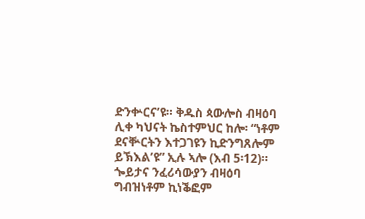ድንቍርና’ዩ። ቅዱስ ጳውሎስ ብዛዕባ ሊቀ ካህናት ኬስተምህር ከሎ፡ “ነቶም ደናቝርትን እተጋገዩን ኪድንግጸሎም ይኽእል’ዩ” ኢሉ ኣሎ (እብ 5፡12)። ጐይታና ንፈሪሳውያን ብዛዕባ ግብዝነቶም ኪነቕፎም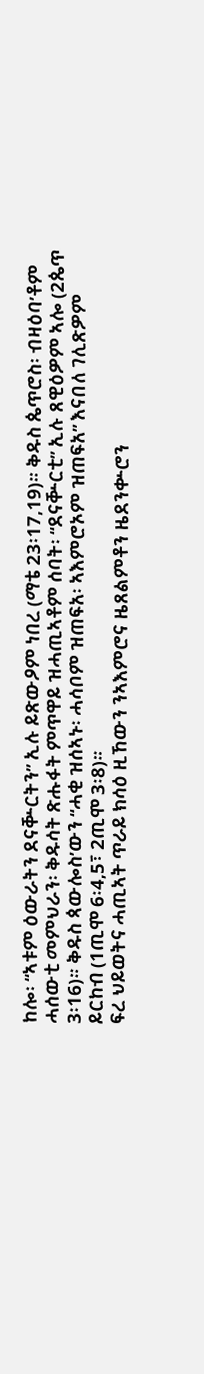ከሎ፡ “ኣቱም ዕውራትን ደናቝርትን” ኢሉ ይጽውዖም ነበረ (ማቴ 23፡17,19)። ቅዱስ ጴጥሮስ፡ ብዛዕባ’ቶም ሓሰውቲ መምህራን፡ ቅዱሳት ጽሑፋት ምጥዋይ ዝሓጢኣቶም ሰባት፡ “ደናቝርቲ” ኢሉ ጸዊዕዎም ኣሎ (2ጴጥ 3፡16)። ቅዱስ ጳውሎስ’ውን “ሓቂ ዝሰኣኑ፡ ሓሳቦም ዝጠፍአ፡ ኣእምሮኦም ዝጠፍአ” እናበለ ገሊጽዎም ይርከብ (1ጢሞ 6፡4,5፣ 2ጢሞ 3፡8)።
ፍረ ህይወትና ሓጢኣት ጥራይ ክሳዕ ዚኸውን ንኣእምሮና ዜጸልምቶን ዜደንቍሮን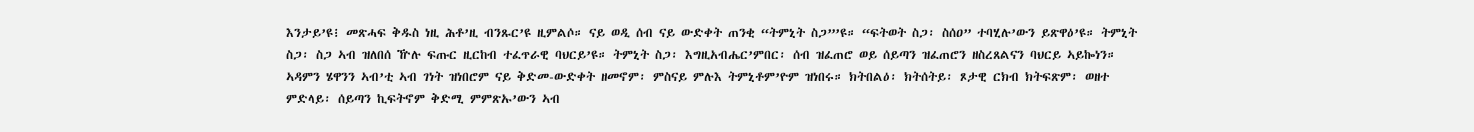እንታይ’ዩ፧ መጽሓፍ ቅዱስ ነዚ ሕቶ’ዚ ብንጹር’ዩ ዚምልሶ። ናይ ወዲ ሰብ ናይ ውድቀት ጠንቂ “ትምኒት ስጋ”’ዩ። “ፍትወት ስጋ፡ ስሰዐ” ተባሂሉ’ውን ይጽዋዕ’ዩ። ትምኒት ስጋ፡ ስጋ ኣብ ዝለበሰ ዅሉ ፍጡር ዚርከብ ተፈጥራዊ ባህርይ’ዩ። ትምኒት ስጋ፡ እግዚአብሔር’ምበር፡ ሰብ ዝፈጠሮ ወይ ሰይጣን ዝፈጠሮን ዘስረጸልናን ባህርይ ኣይኰነን። ኣዳምን ሄዋንን ኣብ’ቲ ኣብ ገነት ዝነበሮም ናይ ቅድመ-ውድቀት ዘመኖም፡ ምስናይ ምሉእ ትምኒቶም’ዮም ዝነበሩ። ክትበልዕ፡ ክትሰትይ፡ ጾታዊ ርክብ ክትፍጽም፡ ወዘተ ምድላይ፡ ሰይጣን ኪፍትኖም ቅድሚ ምምጽኡ’ውን ኣብ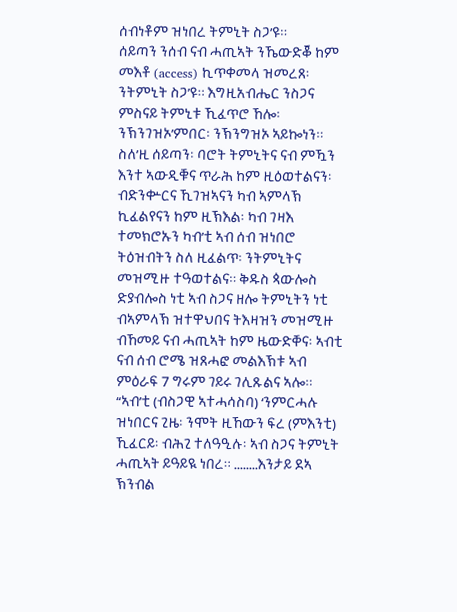ሰብነቶም ዝነበረ ትምኒት ስጋ’ዩ።
ሰይጣን ንሰብ ናብ ሓጢኣት ንኼውድቖ ከም መእቶ (access) ኪጥቀመላ ዝመረጸ፡ ንትምኒት ስጋ’ዩ። እግዚአብሔር ንስጋና ምስናይ ትምኒቱ ኺፈጥሮ ኸሎ፡ ንኽንገዝኦ’ምበር፡ ንኽንግዝኦ ኣይኰነን። ስለ’ዚ ሰይጣን፡ ባሮት ትምኒትና ናብ ምዃን እንተ ኣውዲቑና ጥራሕ ከም ዚዕወተልናን፡ ብድንቍርና ኺገዝኣናን ካብ ኣምላኽ ኪፈልየናን ከም ዚኽእል፡ ካብ ገዛእ ተመክሮኡን ካብ’ቲ ኣብ ሰብ ዝነበሮ ትዕዝብትን ስለ ዚፈልጥ፡ ንትምኒትና መዝሚዙ ተዓወተልና። ቅዱስ ጳውሎስ ድያብሎስ ነቲ ኣብ ስጋና ዘሎ ትምኒትን ነቲ ብኣምላኽ ዝተዋህበና ትእዛዝን መዝሚዙ ብኸመይ ናብ ሓጢኣት ከም ዜውድቐና፡ ኣብቲ ናብ ሰብ ሮሜ ዝጸሓፎ መልእኽቱ ኣብ ምዕራፍ 7 ግሩም ገይሩ ገሊጹልና ኣሎ።
“ኣብ’ቲ (ብስጋዊ ኣተሓሳስባ) ‘ንምርሓሉ ዝነበርና ጊዜ፡ ንሞት ዚኸውን ፍረ (ምእንቲ) ኺፈርይ፡ ብሕጊ ተለዓዒሉ፡ ኣብ ስጋና ትምኒት ሓጢኣት ይዓይዪ ነበረ። ........እንታይ ደኣ ኽንብል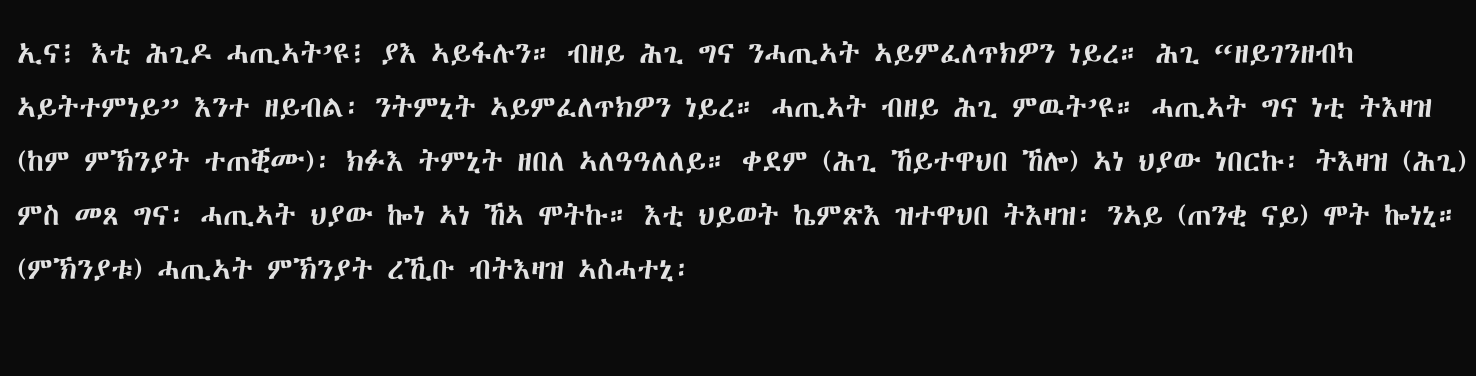ኢና፧ እቲ ሕጊዶ ሓጢኣት’ዩ፧ ያእ ኣይፋሉን። ብዘይ ሕጊ ግና ንሓጢኣት ኣይምፈለጥክዎን ነይረ። ሕጊ “ዘይገንዘብካ ኣይትተምነይ” እንተ ዘይብል፡ ንትምኒት ኣይምፈለጥክዎን ነይረ። ሓጢኣት ብዘይ ሕጊ ምዉት’ዩ። ሓጢኣት ግና ነቲ ትእዛዝ (ከም ምኽንያት ተጠቒሙ)፡ ክፉእ ትምኒት ዘበለ ኣለዓዓለለይ። ቀደም (ሕጊ ኸይተዋህበ ኸሎ) ኣነ ህያው ነበርኩ፡ ትእዛዝ (ሕጊ) ምስ መጸ ግና፡ ሓጢኣት ህያው ኰነ ኣነ ኸኣ ሞትኩ። እቲ ህይወት ኬምጽእ ዝተዋህበ ትእዛዝ፡ ንኣይ (ጠንቂ ናይ) ሞት ኰነኒ። (ምኽንያቱ) ሓጢኣት ምኽንያት ረኺቡ ብትእዛዝ ኣስሓተኒ፡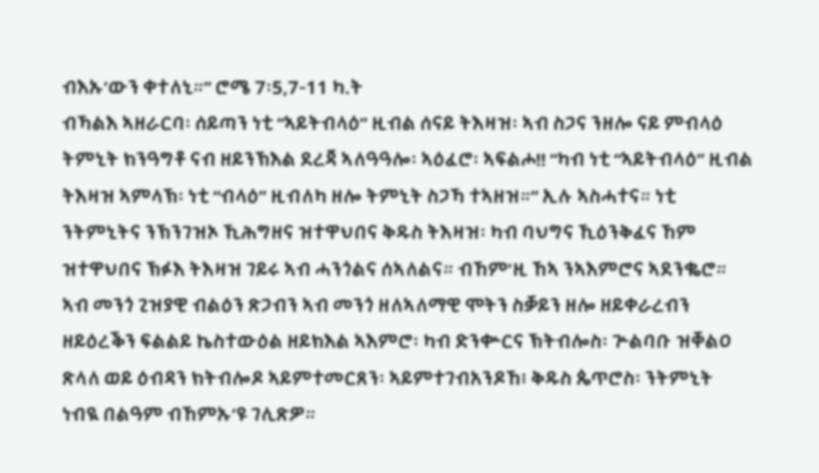ብእኡ’ውን ቀተለኒ።” ሮሜ 7፡5,7-11 ካ.ት
ብኻልእ ኣዘራርባ፡ ሰይጣን ነቲ “ኣይትብላዕ” ዚብል ሰናይ ትእዛዝ፡ ኣብ ስጋና ንዘሎ ናይ ምብላዕ ትምኒት ክንዓግቶ ናብ ዘይንኽእል ደረጃ ኣለዓዓሎ፡ ኣዕፈሮ፡ ኣፍልሖ!! “ካብ ነቲ “ኣይትብላዕ” ዚብል ትእዛዝ ኣምላኽ፡ ነቲ “ብላዕ” ዚብለካ ዘሎ ትምኒት ስጋኻ ተኣዘዝ።” ኢሉ ኣስሓተና። ነቲ ንትምኒትና ንኽንገዝኦ ኺሕግዘና ዝተዋህበና ቅዱስ ትእዛዝ፡ ካብ ባህግና ኺዕንቅፈና ኸም ዝተዋህበና ኽፉእ ትእዛዝ ገይሩ ኣብ ሓንጎልና ሰኣለልና። ብኸም’ዚ ኸኣ ንኣእምሮና ኣደንቈሮ። ኣብ መንጎ ጊዝያዊ ብልዕን ጽጋብን ኣብ መንጎ ዘለኣለማዊ ሞትን ስቓይን ዘሎ ዘይቀራረብን ዘይዕረቕን ፍልልይ ኬስተውዕል ዘይክእል ኣእምሮ፡ ካብ ድንቍርና ኽትብሎስ፡ ጕልባቡ ዝቐልዐ ጽላለ ወይ ዕብዳን ክትብሎዶ ኣይምተመርጸን፡ ኣይምተገብአንዶኸ፧ ቅዱስ ጴጥሮስ፡ ንትምኒት ነብዪ በልዓም ብኸምኡ’ዩ ገሊጽዎ።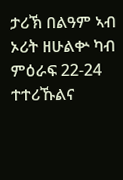ታሪኽ በልዓም ኣብ ኦሪት ዘሁልቍ ካብ ምዕራፍ 22-24 ተተሪኹልና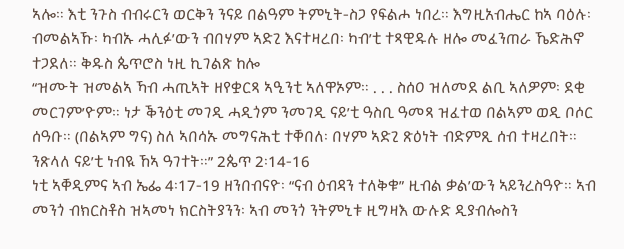ኣሎ። እቲ ንጉስ ብብሩርን ወርቅን ንናይ በልዓም ትምኒት-ስጋ የፍልሖ ነበረ። እግዚአብሔር ከኣ ባዕሉ፡ ብመልኣኹ፡ ካብኡ ሓሊፉ’ውን ብበሃም ኣድጊ እናተዛረበ፡ ካብ’ቲ ተጻዊዱሉ ዘሎ መፈንጠራ ኼድሕኖ ተጋደለ። ቅዱስ ጴጥሮስ ነዚ ኪገልጽ ከሎ
“ዝሙት ዝመልኣ ኻብ ሓጢኣት ዘየቋርጻ ኣዒንቲ ኣለዋኦም። . . . ስሰዐ ዝለመደ ልቢ ኣለዎም፡ ደቂ መርገም’ዮም። ነታ ቕንዕቲ መገዲ ሓዲጎም ንመገዲ ናይ’ቲ ዓስቢ ዓመጻ ዝፈተወ በልኣም ወዲ ቦሶር ሰዓቡ። (በልኣም ግና) ስለ ኣበሳኡ መግናሕቲ ተቐበለ፡ በሃም ኣድጊ ጽዕነት ብድምጺ ሰብ ተዛረበት። ንጽላለ ናይ’ቲ ነብዪ ኸኣ ዓገተት።” 2ጴጥ 2፡14-16
ነቲ ኣቐዲምና ኣብ ኤፌ 4፡17-19 ዘንበብናዮ፡ “ናብ ዕብዳን ተለቅቁ” ዚብል ቃል’ውን ኣይንረስዓዮ። ኣብ መንጎ ብክርስቶስ ዝኣመነ ክርስትያንን፡ ኣብ መንጎ ንትምኒቱ ዚግዛእ ውሉድ ዲያብሎስን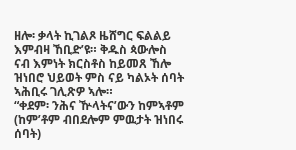ዘሎ፡ ቃላት ኪገልጾ ዜሸግር ፍልልይ እምብዛ ኸቢድ’ዩ። ቅዱስ ጳውሎስ ናብ እምነት ክርስቶስ ከይመጸ ኸሎ ዝነበሮ ህይወት ምስ ናይ ካልኦት ሰባት ኣሕቢሩ ገሊጽዎ ኣሎ።
“ቀደም፡ ንሕና ዅላትና’ውን ከምኣቶም (ከም’ቶም ብበደሎም ምዉታት ዝነበሩ ሰባት)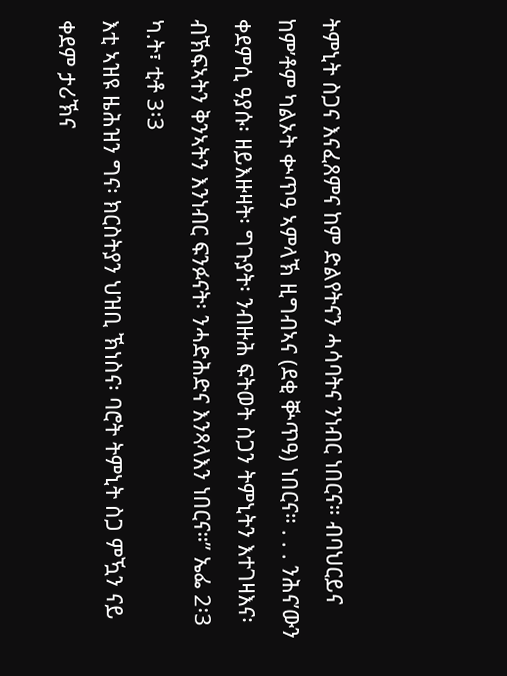ትምኒት ስጋና እናፈጸምና ከም ድልየትናን ሓሳባትና ንነብር ነበርና። ብባህርይና ከም’ቶም ካልኦት ቍጥዓ ኣምላኽ ዚግብኣና (ደቂ ቝጥዓ) ነበርና። . . . ንሕና’ውን ቀደምሲ ዓያሱ፡ ዘይእዙዛት፡ ግጉያት፡ ንብዙሕ ፍትወት ስጋን ትምኒትን እተገዛእና፡ ብኽፍኣትን ቅንኣትን እንነብር ፍንፉናት፡ ንሓድሕድና እንጻላእን ነበርና።” ኤፌ 2፡3 ካ.ት፣ ቲቶ 3፡3
እቲ ኣዝዩ ዜሕዝን ግና፡ ክርስትያን ህዝቢ ኽነስና፡ ባሮት ትምኒት ስጋ ምዃን ናይ ቀደም ታሪኽና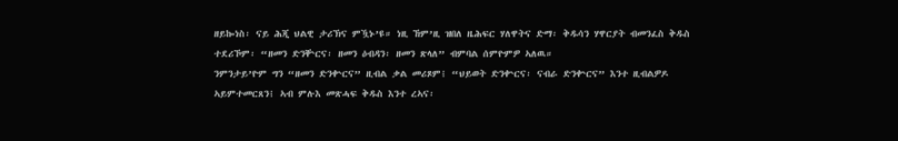ዘይኰነስ፡ ናይ ሕጂ ህልዊ ታሪኽና ምዃኑ’ዩ። ነዚ ኸም’ዚ ዝበለ ዜሕፍር ሃለዋትና ድማ፡ ቅዱሳን ሃዋርያት ብመንፈስ ቅዱስ ተደሪኾም፡ “ዘመን ድንቝርና፡ ዘመን ዕብዳን፡ ዘመን ጽላለ” ብምባል ሰምዮምዎ ኣለዉ።
ንምንታይ’ዮም ግን “ዘመን ድንቍርና” ዚብል ቃል መሪጾም፧ “ህይወት ድንቍርና፡ ናብራ ድንቍርና” እንተ ዚብልዎዶ ኣይምተመርጸን፧ ኣብ ምሉእ መጽሓፍ ቅዱስ እንተ ረኣና፡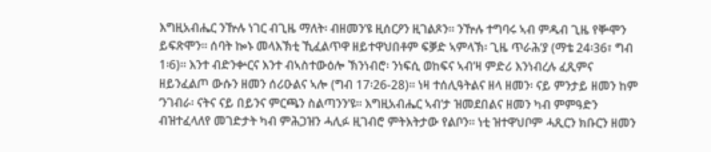እግዚአብሔር ንዅሉ ነገር ብጊዜ ማለት፡ ብዘመን’ዩ ዚሰርዖን ዚገልጾን። ንዅሉ ተግባሩ ኣብ ምዱብ ጊዜ የቝሞን ይፍጽሞን። ሰባት ኰኑ መላእኽቲ ኺፈልጥዋ ዘይተዋህበቶም ፍቓድ ኣምላኽ፡ ጊዜ ጥራሕ’ያ (ማቴ 24፡36፣ ግብ 1፡6)። እንተ ብድንቍርና እንተ ብኣስተውዕሎ ኽንነብሮ፡ ንነፍሲ ወከፍና ኣብ’ዛ ምድሪ እንነብረሉ ፈጺምና ዘይንፈልጦ ውሱን ዘመን ሰሪዑልና ኣሎ (ግብ 17፡26-28)። ነዛ ተሰሊዓትልና ዘላ ዘመን፡ ናይ ምንታይ ዘመን ከም ‘ንገብራ፡ ናትና ናይ በይንና ምርጫን ስልጣንን’ዩ። እግዚአብሔር ኣብ’ታ ዝመደበልና ዘመን ካብ ምምዓድን ብዝተፈላለየ መገድታት ካብ ምሕጋዝን ሓሊፉ ዚገብሮ ምትእትታው የልቦን። ነቲ ዝተዋህቦም ሓጺርን ክቡርን ዘመን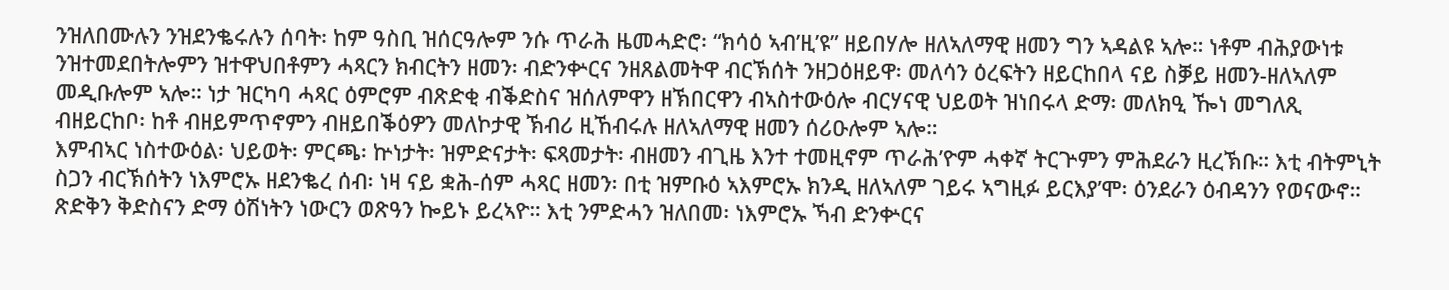ንዝለበሙሉን ንዝደንቈሩሉን ሰባት፡ ከም ዓስቢ ዝሰርዓሎም ንሱ ጥራሕ ዜመሓድሮ፡ “ክሳዕ ኣብ’ዚ’ዩ” ዘይበሃሎ ዘለኣለማዊ ዘመን ግን ኣዳልዩ ኣሎ። ነቶም ብሕያውነቱ ንዝተመደበትሎምን ዝተዋህበቶምን ሓጻርን ክብርትን ዘመን፡ ብድንቍርና ንዘጸልመትዋ ብርኽሰት ንዘጋዕዘይዋ፡ መለሳን ዕረፍትን ዘይርከበላ ናይ ስቓይ ዘመን-ዘለኣለም መዲቡሎም ኣሎ። ነታ ዝርካባ ሓጻር ዕምሮም ብጽድቂ ብቕድስና ዝሰለምዋን ዘኽበርዋን ብኣስተውዕሎ ብርሃናዊ ህይወት ዝነበሩላ ድማ፡ መለክዒ ዀነ መግለጺ ብዘይርከቦ፡ ከቶ ብዘይምጥኖምን ብዘይበቕዕዎን መለኮታዊ ኽብሪ ዚኸብሩሉ ዘለኣለማዊ ዘመን ሰሪዑሎም ኣሎ።
እምብኣር ነስተውዕል፡ ህይወት፡ ምርጫ፡ ኵነታት፡ ዝምድናታት፡ ፍጻመታት፡ ብዘመን ብጊዜ እንተ ተመዚኖም ጥራሕ’ዮም ሓቀኛ ትርጕምን ምሕደራን ዚረኽቡ። እቲ ብትምኒት ስጋን ብርኽሰትን ነእምሮኡ ዘደንቈረ ሰብ፡ ነዛ ናይ ቋሕ-ሰም ሓጻር ዘመን፡ በቲ ዝምቡዕ ኣእምሮኡ ክንዲ ዘለኣለም ገይሩ ኣግዚፉ ይርእያ’ሞ፡ ዕንደራን ዕብዳንን የወናውኖ። ጽድቅን ቅድስናን ድማ ዕሽነትን ነውርን ወጽዓን ኰይኑ ይረኣዮ። እቲ ንምድሓን ዝለበመ፡ ነእምሮኡ ኻብ ድንቍርና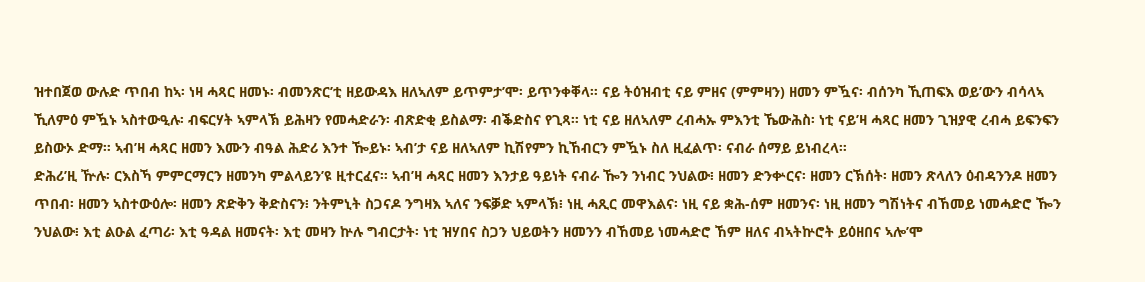ዝተበጀወ ውሉድ ጥበብ ከኣ፡ ነዛ ሓጻር ዘመኑ፡ ብመንጽር’ቲ ዘይውዳእ ዘለኣለም ይጥምታ’ሞ፡ ይጥንቀቐላ። ናይ ትዕዝብቲ ናይ ምዘና (ምምዛን) ዘመን ምዃና፡ ብሰንካ ኺጠፍእ ወይ’ውን ብሳላኣ ኺለምዕ ምዃኑ ኣስተውዒሉ፡ ብፍርሃት ኣምላኽ ይሕዛን የመሓድራን፡ ብጽድቂ ይስልማ፡ ብቕድስና የጊጻ። ነቲ ናይ ዘለኣለም ረብሓኡ ምእንቲ ኼውሕስ፡ ነቲ ናይ’ዛ ሓጻር ዘመን ጊዝያዊ ረብሓ ይፍንፍን ይስውኦ ድማ። ኣብ’ዛ ሓጻር ዘመን እሙን ብዓል ሕድሪ እንተ ዀይኑ፡ ኣብ’ታ ናይ ዘለኣለም ኪሽየምን ኪኸብርን ምዃኑ ስለ ዚፈልጥ፡ ናብራ ሰማይ ይነብረላ።
ድሕሪ’ዚ ዅሉ፡ ርእስኻ ምምርማርን ዘመንካ ምልላይን’ዩ ዚተርፈና። ኣብ’ዛ ሓጻር ዘመን እንታይ ዓይነት ናብራ ዀን ንነብር ንህልው፧ ዘመን ድንቍርና፡ ዘመን ርኽሰት፡ ዘመን ጽላለን ዕብዳንንዶ ዘመን ጥበብ፡ ዘመን ኣስተውዕሎ፡ ዘመን ጽድቅን ቅድስናን፧ ንትምኒት ስጋናዶ ንግዛእ ኣለና ንፍቓድ ኣምላኽ፧ ነዚ ሓጺር መዋእልና፡ ነዚ ናይ ቋሕ-ሰም ዘመንና፡ ነዚ ዘመን ግሽነትና ብኸመይ ነመሓድሮ ዀን ንህልው፧ እቲ ልዑል ፈጣሪ፡ እቲ ዓዳል ዘመናት፡ እቲ መዛን ኵሉ ግብርታት፡ ነቲ ዝሃበና ስጋን ህይወትን ዘመንን ብኸመይ ነመሓድሮ ኸም ዘለና ብኣትኵሮት ይዕዘበና ኣሎ’ሞ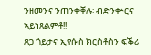ንዘመንና ንጠንቀቐሉ፡ ብድንቍርና ኣይነጸልምቶ!!
ጸጋ ጎይታና ኢየሱስ ክርስቶስን ፍቕሪ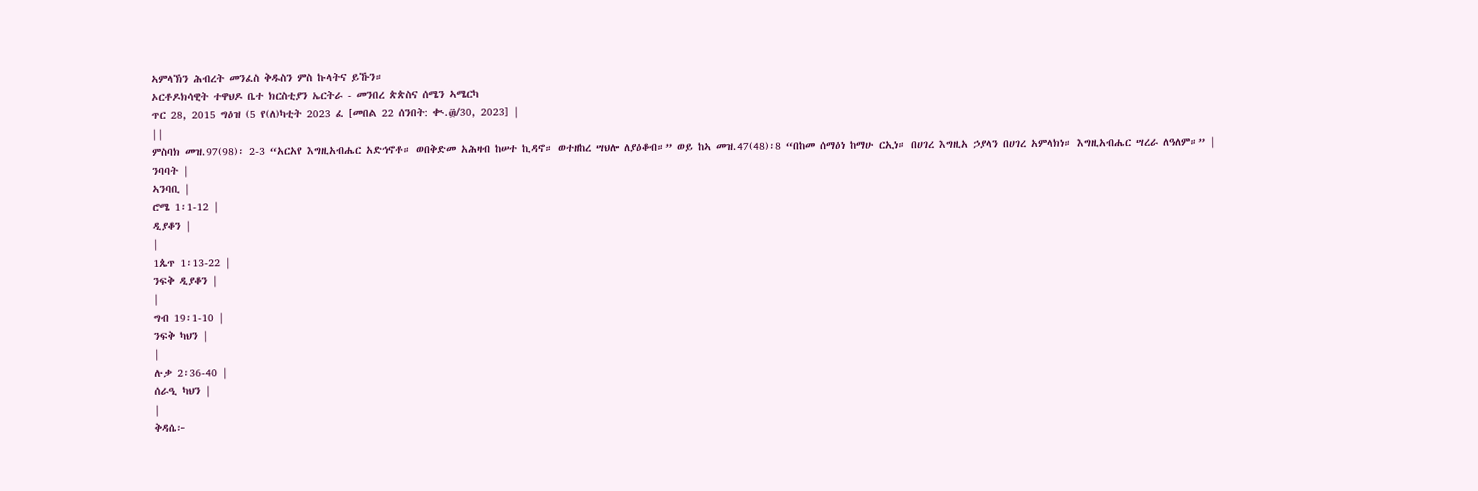ኣምላኽን ሕብረት መንፈስ ቅዱስን ምስ ኩላትና ይኹን።
ኦርቶዶክሳዊት ተዋህዶ ቤተ ክርስቲያን ኤርትራ - መንበረ ጵጵስና ሰሜን ኣሜርካ
ጥር 28, 2015 ግዕዝ (5 የ(ለ)ካቲት 2023 ፈ [መበል 22 ሰንበት: ቊ.፴/30, 2023] |
||
ምስባክ መዝ.97(98)፡ 2-3 “አርአየ እግዚአብሔር አድኅኖቶ። ወበቅድመ አሕዛብ ከሠተ ኪዳኖ። ወተዘከረ ሣህሎ ለያዕቆብ።” ወይ ከኣ መዝ.47(48)፡8 “በከመ ሰማዕነ ከማሁ ርኢነ። በሀገረ እግዚአ ኃያላን በሀገረ አምላክነ። እግዚአብሔር ሣረራ ለዓለም።” |
ንባባት |
ኣንባቢ |
ሮሜ 1፡1-12 |
ዲያቆን |
|
1ጴጥ 1፡13-22 |
ንፍቅ ዲያቆን |
|
ግብ 19፡1-10 |
ንፍቅ ካህን |
|
ሉቃ 2፡36-40 |
ሰራዒ ካህን |
|
ቅዳሴ፦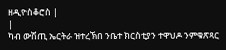ዘዲዮስቆሮስ |
|
ካብ ውሽጢ ኤርትራ ዝተረኽበ ንቤተ ክርስቲያን ተዋህዶ ንምቁጽጻር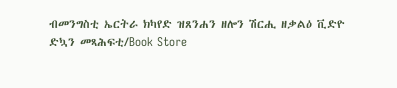ብመንግስቲ ኤርትራ ክካየድ ዝጸንሐን ዘሎን ሽርሒ ዘቃልዕ ቪድዮ
ድኳን መጻሕፍቲ/Book Store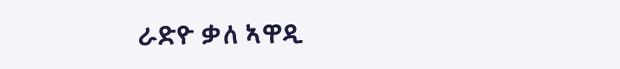ራድዮ ቃለ ኣዋዲ